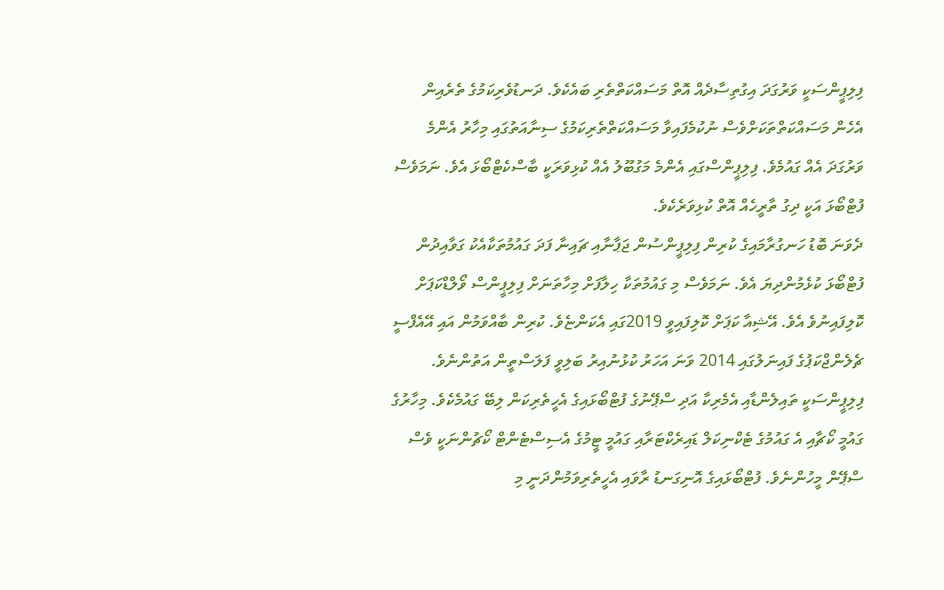ފިލިޕީންސަކީ ވަރުގަދަ އިގުތިސާދެއް އޮތް މަސައްކަތްތެރި ބައެކެވެ. ދަނޑުވެރިކަމުގެ ތެރެއިން އެހެން މަސައްކަތްތަކަށްވެސް ނުކުމެފައިވާ މަސައްކަތްތެރިކަމުގެ ސިނާއަތުގައި މިހާރު އެންމެ ވަރުގަދަ އެއް ގައުމެވެ. ފިލިޕީންސްގައި އެންމެ މަގުބޫލު އެއް ކުޅިވަރަކީ ބާސްކެޓްބޯޅަ އެވެ. ނަމަވެސް ފުޓްބޯޅަ އަކީ ދިގު ތާރީހެއް އޮތް ކުޅިވަރެކެވެ.
ދެވަނަ ބޮޑު ހަނގުރާމައިގެ ކުރިން ފިލިޕީންސުން ޖަޕާނާއި ޗައިނާ ފަދަ ގައުމުތަކާއެކު ގަވާއިދުން ފުޓްބޯޅަ ކުޅެމުންދިޔަ އެވެ. ނަމަވެސް މި ގައުމުތަކާ ހިލާފަށް މިހާތަނަށް ފިލިޕީންސް ވޯލްޑްކަޕަށް ކޮލިފައިނުވެ އެވެ. އޭޝިއާ ކަޕަށް ކޮލިފައިވީ 2019ގައި އެކަންޏެވެ. ކުރިން ބާއްވަމުން އައި އޭއެފްސީ ޗެލެންޖްކަޕުގެ ފައިނަލުގައި 2014 ވަނަ އަހަރު ކުޅުނުއިރު ބަލިވީ ފަލަސްތީން އަތުންނެވެ.
ފިލިޕީންސަކީ ތައިލެންޑާއި އެމެރިކާ އަދި ސްޕޭނުގެ ފުޓްބޯޅައިގެ އެހީތެރިކަން ލިބޭ ގައުމެކެވެ. މިހާރުގެ ގައުމީ ކޯޗާއި އެ ގައުމުގެ ޓެކްނިކަލް ޑައިރެކްޓަރާއި ގައުމީ ޓީމުގެ އެސިސްޓެންޓް ކޯޗުންނަކީ ވެސް ސްޕޭން މީހުންނެވެ. ފުޓްބޯޅައިގެ އޮނިގަނޑު ރާވައި އެހީތެރިވަމުންދަނީ މި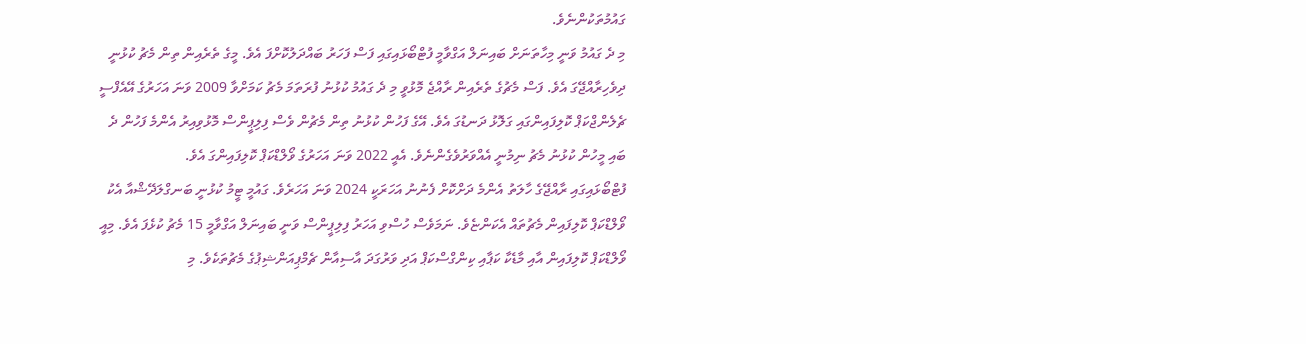ގައުމުތަކުންނެވެ.
މި ދެ ގައުމު ވަނީ މިހާތަނަށް ބައިނަލް އަގްވާމީ ފުޓްބޯޅައިގައި ފަސް ފަހަރު ބައްދަލުކޮށްފަ އެވެ. މީގެ ތެރެއިން ތިން މެޗު ކުޅުނީ ދިވެހިރާއްޖޭގަ އެވެ. ފަސް މެޗުގެ ތެރެއިން ރާއްޖެ މޮޅުވީ މި ދެ ގައުމު ކުޅުނު ފުރަތަމަ މެޗު ކަމަށްވާ 2009 ވަނަ އަހަރުގެ އޭއެފްސީ ޗެލެންޖްކަޕް ކޮލިފައިންގައި ގަލޮޅު ދަނޑުގަ އެވެ. އޭގެ ފަހުން ކުޅުނު ތިން މެޗުން ވެސް ފިލިޕީންސް މޮޅުވިއިރު އެންމެ ފަހުން ދެ ބައި މީހުން ކުޅުނު މެޗު ނިމުނީ އެއްވަރުވެގެންނެވެ. އެއީ 2022 ވަނަ އަހަރުގެ ވޯލްޑްކަޕް ކޮލިފައިންގަ އެވެ.
ފުޓްބޯޅައިގައި ރާއްޖޭގެ ހާލަތު އެންމެ ދަށްކޮށް ފެނުނު އަހަރަކީ 2024 ވަނަ އަހަރެވެ. ގައުމީ ޓީމު ކުޅުނީ ބަނގްލަދޭޝްއާ އެކު ވޯލްޑްކަޕް ކޮލިފައިން މެޗުތައް އެކަންޏެވެ. ނަމަވެސް ހުސްވި އަހަރު ފިލިޕީންސް ވަނީ ބައިނަލް އަގްވާމީ 15 މެޗު ކުޅެފަ އެވެ. މިއީ ވޯލްޑްކަޕް ކޮލިފައިން އާއި މާޑެކާ ކަޕާއި ކިންގްސްކަޕް އަދި ވަރުގަދަ އާސިއާން ޗެމްޕިއަންޝިޕުގެ މެޗުތަކެވެ. މި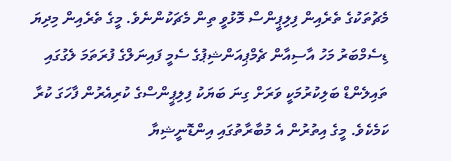މެޗުތަކުގެ ތެރެއިން ފިލިޕީންސް މޮޅުވީ ތިން މެޗަކުންނެވެ. މީގެ ތެރެއިން މިދިޔަ ޑިސެމްބަރު މަހު އާސިއާން ޗެމްޕިއަންޝިޕުގެ ސެމީ ފައިނަލްގެ ފުރަތަމަ ލެގުގައި ތައިލެންޑް ބަލިކުރުމަކީ ވަރަށް ގިނަ ބަޔަކު ފިލިޕީންސްގެ ކުރިއެރުން ފާހަގަ ކުރާ ކަމެކެވެ. މީގެ އިތުރުން އެ މުބާރާތުގައި އިންޑޮނީޝިޔާ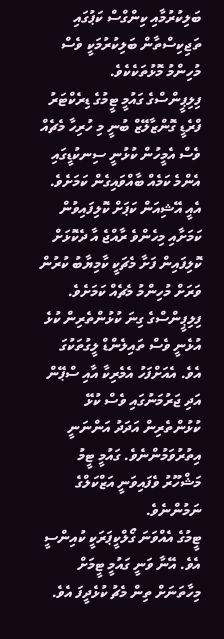ބަލިކުރުމާއި ކިންގްސް ކަޕުގައި ތަޖިކިސްތާން ބަލިކުރުމަކީ ވެސް މުހިންމު މޮޅުތަކެކެވެ.
ފިލިޕީންސްގެ ގައުމީ ޓީމުގެ ޑިރެކްޓަރު ފްރެޑީ ގޮންޒާލޭޒް ބުނީ މި ހުރިހާ މެޗެއް ވެސް އެމީހުން ކުޅުނީ ސިނކުޑީގައި އެންމެ ކަމެއް ބާއްވައިގެން ކަމަށެވެ. އެއީ އޭޝިއަން ކަޕަށް ކޮލިފައިވުން ކަމަށާއި މިހެންވެ ރާއްޖެ އާ ދެކޮޅަށް ކޮލިފައިން ފަށާ މެޗަކީ ކާމިޔާބު ކުރުން ވަރަށް މުހިންމު މެޗެއް ކަމަށެވެ.
ފިލިޕީންސްގެ ގިނަ ކުޅުންތެރިން ކުޅެ އުޅެނީ ވެސް ތައިލެންޑް ލީގުތަކުގަ އެވެ. އެއަށްފަހު އެމެރިކާ އާއި ސްޕޭން އަދި ޖަރުމަނުގައި ވެސް ކުޅޭ ކުޅުންތެރިން އަދަދު އަންނަނީ އިތުރުވަމުންނެވެ. ގައުމީ ޓީމު މަޝްހޫރު ވެފައިވަނީ އަޒްކަލްގެ ނަމުންނެވެ.
ޓީމުގެ އެއްވަނަ ގޯލްކީޕަރަކީ ކުއިންސީ އެވެ. އޭނާ ވަނީ ގައުމީ ޓީމަށް މިހާތަނަށް ތިން މެޗު ކުޅެދީފަ އެވެ.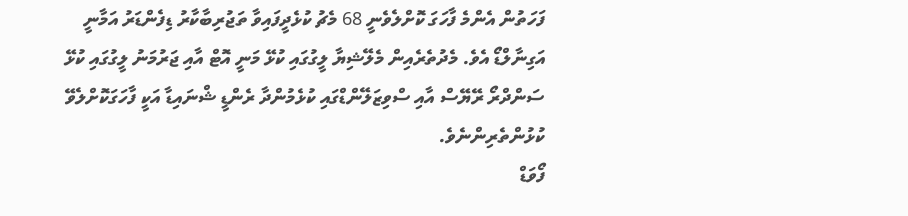ފަހަތުން އެންމެ ފާހަގަ ކޮށްލެވެނީ 68 މެޗު ކުޅެދީފައިވާ ތަޖުރިބާކާރު ޑިފެންޑަރު އަމާނީ އަގިނާލްޑޯ އެވެ. މެދުތެރެއިން މެލޭޝިޔާ ލީގުގައި ކުޅޭ މަނީ އޮޓް އާއި ޖަރުމަނު ލީގުގައި ކުޅޭ ސަންދްރޯ ރޭޔޭސް އާއި ސްވިޒަލޭންޑްގައި ކުޅެމުންދާ ރެންޑީ ޝްނައިޑާ އަކީ ފާހަގަކޮށްލެވޭ ކުޅުންތެރިންނެވެ.
ފޯވަޑް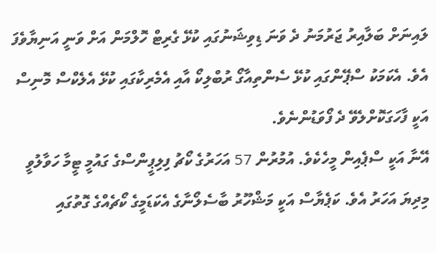ލައިނަށް ބަލާއިރު ޖަރުމަނު ދެ ވަނަ ޑިވިޝަނުގައި ކުޅޭ ގެރިޓް ހޮލްމަން އަށް ވަނީ އަނިޔާވެފަ އެވެ. އެކަމަކު ސްޕޭންގައި ކުޅޭ ސެންތިއާގޯ ރުބްލިކޯ އާއި އެމެރިކާގައި ކުޅޭ އެލެކްސް މޮނިސް އަކީ ފާހަގަކޮށްލެވޭ ދެ ފޯވަޑުންނެވެ.
އޭނާ އަކީ ސްޕެއިން މީހެކެވެ. އުމުރުން 57 އަހަރުގެ ކޯޗު ފިލިޕީންސްގެ ގައުމީ ޓީމާ ހަވާލުވީ މިދިޔަ އަހަރު އެވެ. ކަޕެޔާސް އަކީ މަޝްހޫރު ބާސެލޯނާގެ އެކަޑަމީގެ ކޯޗެއްގެ ގޮތުގައި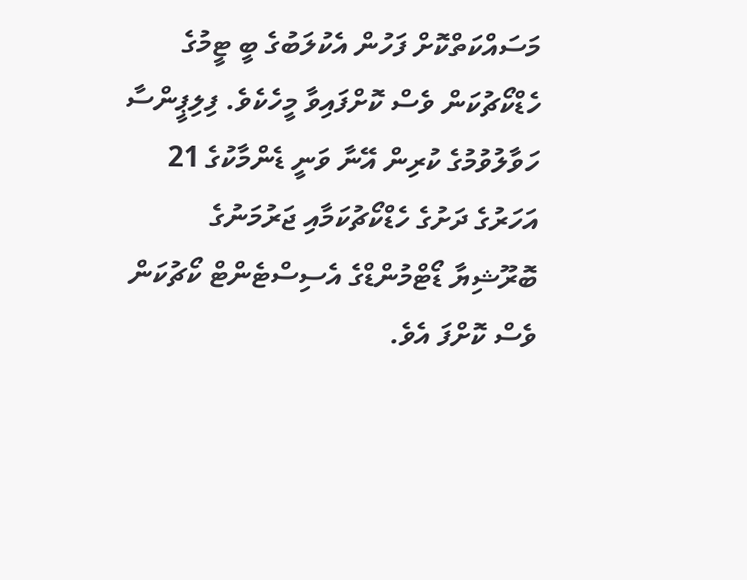މަސައްކަތްކޮށް ފަހުން އެކުލަބުގެ ބީ ޓީމުގެ ހެޑްކޯޗުކަން ވެސް ކޮށްފައިވާ މީހެކެވެ. ފިލިޕީންސާ ހަވާލުވުމުގެ ކުރިން އޭނާ ވަނީ ޑެންމާކުގެ 21 އަހަރުގެ ދަށުގެ ހެޑްކޯޗުކަމާއި ޖަރުމަނުގެ ބޮރޫޝިޔާ ޑޯޓްމުންޑްގެ އެސިސްޓެންޓް ކޯޗުކަން ވެސް ކޮށްފަ އެވެ.